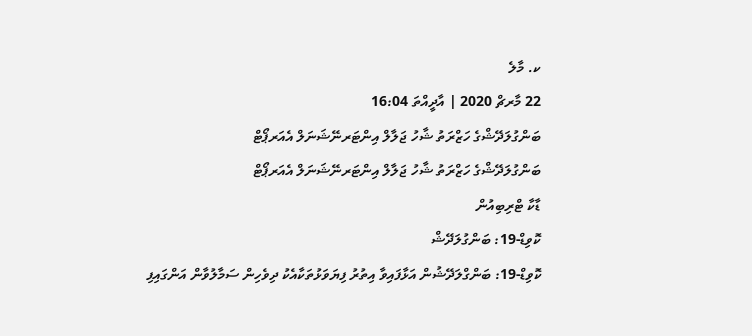ކ. މާލެ
22 މާރޗް 2020 | އާދީއްތަ 16:04
ބަންގުލަދޭޝްގެ ހަޒްރަތު ޝާހު ޖަލާލް އިންޓަރނޭޝަނަލް އެއަރޕޯޓް
ބަންގުލަދޭޝްގެ ހަޒްރަތު ޝާހު ޖަލާލް އިންޓަރނޭޝަނަލް އެއަރޕޯޓް
ޑާކާ ޓްރިބިއުން
ކޮވިޑް-19: ބަންގުލަދޭޝް
ކޮވިޑް-19: ބަންގްލަދޭޝުން އަޅާފައިވާ އިތުރު ފިޔަވަޅުތަކާއެކު ދިވެހިން ސަމާލުވާން އަންގައިފި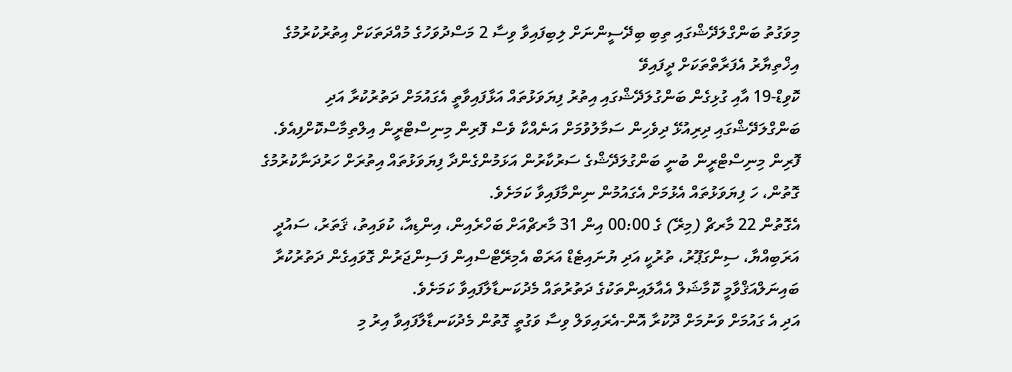މިވަގުތު ބަންގްލަދޭޝްގައި ތިބި ބިދޭސީންނަށް ލިބިފައިވާ ވިސާ 2 މަސްދުވަހުގެ މުއްދަތަކަށް އިތުރުކުރުމުގެ އިޚްތިޔާރު އެފަރާތްތަކަށް ދީފައިވޭ
ކޮވިޑް-19 އާއި ގުޅިގެން ބަންގުލަދޭޝްގައި އިތުރު ފިޔަވަޅުތައް އަޅާފައިވާތީ އެގައުމަށް ދަތުރުކުރާ އަދި ބަންގްލަދޭޝްގައި ދިރިއުޅޭ ދިވެހިން ސަމާލުވުމަށް އަނެއްކާ ވެސް ފޮރިން މިނިސްޓްރީން އިލްތިމާސްކޮށްފިއެވެ.
ފޮރިން މިނިސްޓްރީން ބުނީ ބަންގުލަދޭޝްގެ ސަރުކާރުން އަޅަމުންގެންދާ ފިޔަވަޅުތައް އިތުރަށް ހަރުދަނާކުރުމުގެ ގޮތުން، ހަ ފިޔަވަޅުތައް އެޅުމަށް އެގައުމުން ނިންމާފައިވާ ކަމަށެވެ.
އެގޮތުން 22 މާރޗް (މިރޭ) ގެ 00:00 އިން 31 މާރޗްއަށް ބަހްރެއިން، އިންޑިއާ، ކުވައިތު، ޤަތަރު، ސައުދީ އަރަބިއްޔާ، ސިންގަޕޫރު، ތުރުކީ އަދި ޔުނައިޓެޑް އަރަބް އެމިރޭޓްސްއިން ފަސިންޖަރުން ގޮވައިގެން ދަތުރުކުރާ ބައިނަލްއަޤްވާމީ ކޮމާޝަލް އެއާލައިންތަކުގެ ދަތުރުތައް މެދުކަނޑާލާފައިވާ ކަމަށެވެ.
އަދި އެ ގައުމަށް ވަނުމަށް ދޫކުރާ އޮން-އެރައިވަލް ވިސާ ވަގުތީ ގޮތުން މެދުކަނޑާލާފައިވާ އިރު މި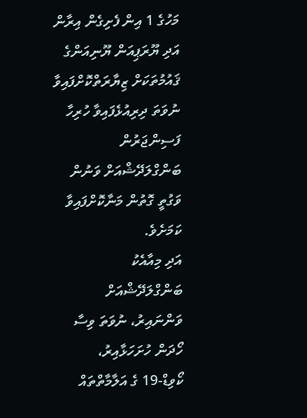މަހުގެ 1 އިން ފެށިގެން އިރާން އަދި ޔޫރަޕިއަން ޔޫނިއަންގެ ޤައުމުތަކަށް ޒިޔާރަތްކޮށްފައިވާ ނުވަތަ ދިރިއުޅެފައިވާ ހުރިހާ ފަސިންޖަރުން ބަންގްލަދޭޝްއަށް ވަނުން ވަގުތީ ގޮތުން މަނާކޮށްފައިވާ ކަމަށެވެ.
އަދި މިއާއެކު ބަންގްލަދޭޝްއަށް ވަންނައިރު، ނުވަތަ ވިސާ ހޯދަން ހުށަހަޅާއިރު، ކޯވިޑް-19 ގެ އަލާމާތްތައް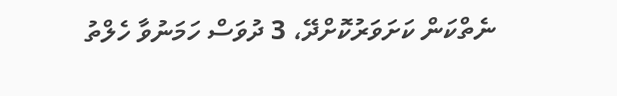ނެތްކަން ކަށަވަރުކޮށްދޭ، 3 ދުވަސް ހަމަނުވާ ހެލްތު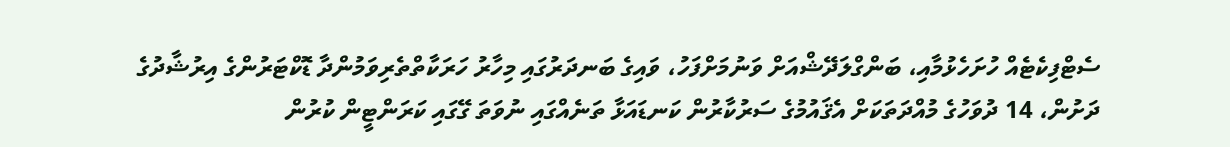ސެޓްފިކެޓެއް ހުށަހެޅުމާއި، ބަންގްލަދޭޝްއަށް ވަނުމަށްފަހު، ވައިގެ ބަނދަރުގައި މިހާރު ހަރަކާތްތެރިވަމުންދާ ޑޮކްޓަރުންގެ އިރުޝާދުގެ ދަށުން، 14 ދުވަހުގެ މުއްދަތަކަށް އެޤައުމުގެ ސަރުކާރުން ކަނޑައަޅާ ތަނެއްގައި ނުވަތަ ގޭގައި ކަރަންޓީން ކުރުން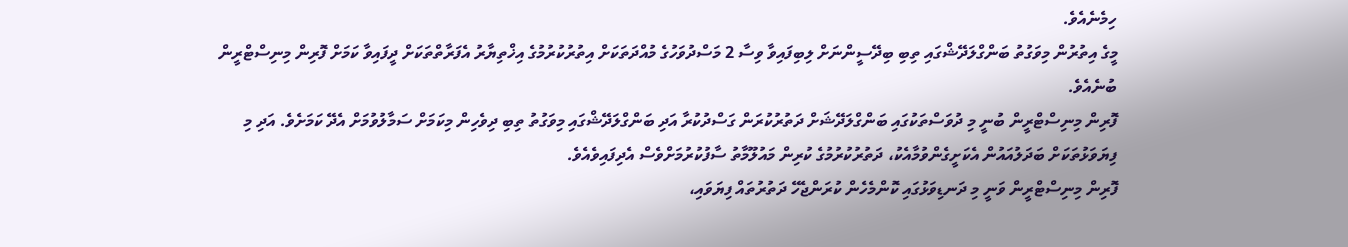ހިމެނެއެވެ.
މީގެ އިތުރުން މިވަގުތު ބަންގްލަދޭޝްގައި ތިބި ބިދޭސީންނަށް ލިބިފައިވާ ވިސާ 2 މަސްދުވަހުގެ މުއްދަތަކަށް އިތުރުކުރުމުގެ އިޚްތިޔާރު އެފަރާތްތަކަށް ދީފައިވާ ކަމަށް ފޮރިން މިނިސްޓްރީން ބުނެއެވެ.
ފޮރިން މިނިސްޓްރީން ބުނީ މި ދުވަސްތަކުގައި ބަންގްލަދޭޝަށް ދަތުރުކުރަން ގަސްދުކުރާ އަދި ބަންގްލަދޭޝްގައި މިވަގުތު ތިބި ދިވެހިން މިކަމަށް ސަމާލުވުމަށް އެދޭ ކަމަށެވެ. އަދި މި ފިޔަވަޅުތަކަށް ބަދަލުއައުން އެކަށީގެންވުމާއެކު، ދަތުރުކުރުމުގެ ކުރިން މައުލޫމާތު ސާފުކުރުމަށްވެސް އެދިފައިވެއެވެ.
ފޮރިން މިނިސްޓްރީން ވަނީ މި ދަނޑިވަޅުގައި ކޮންމެހެން ކުރަންޖެހޭ ދަތުރުތައް ފިޔަވައި،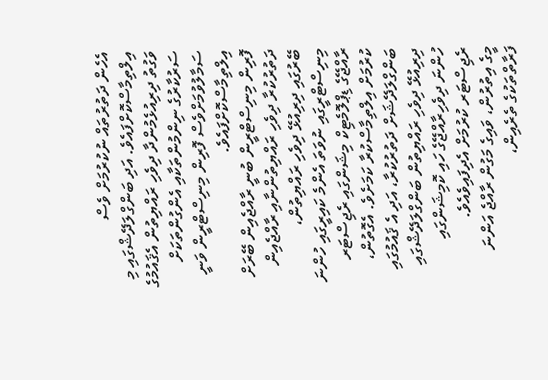އެހެން ދަތުރުތައް ނުކުރުމަށް ވެސް އިލްތިމާސްކޮށްފައެވެ. އަދި ބަންގްލަދޭޝްގައި މި ވަގުތު ދިރިއުޅެމުންދާ ދިވެހި ރައްޔިތުން އެޤައުމުގެ ސަރުކާރުގެ ނިންމުންތަކާއި އެންގުންތަކަށް ސަމާލުވުމަށްވެސް ފޮރިން މިނިސްޓްރީން ވަނީ އިލްތިމާސްކޮށްފައެވެ.
ފޮރިން މިނިސްޓްރީން ބުނީ ރާއްޖެއިން ބޭރަށް ދަތުރުކުރާ ދިވެހި ރައްޔިތުންނާއި ރާއްޖެއިން ބޭރުގައި ދިރިއުޅޭ ދިވެހި ރައްޔިތުން، މިނިސްޓްރީގައި ނުވަތަ އެންމެ ކައިރީގައި ހުންނަ ރާއްޖޭގެ ޑިޕްލޮމެޓިކް މިޝަންގައި ރެޖިސްޓަރ ކުރުމަށް އިލްތިމާސްކުރާ ކަމަށެވެ. އެގޮތުން، ބަންގްލަދޭޝަށް ދަތުރުކުރާ، އަދި އެ ޤައުމުގައި ދިރިއުޅޭ ދިވެހި ރައްޔިތުން ބަންގްލަދޭޝްގައި ހުންނަ ދިވެހިރާއްޖޭގެ ހައި ކޮމިޝަންގައި ރެޖިސްޓަރ ކުރުމަށް އެދިފައިވެއެވެ.
މީގެ އިތުރުން، ވައިގެ މަގުން ރާއްޖެ އަންނަ ފަރާތްތަކުގެ ތެރެއިން،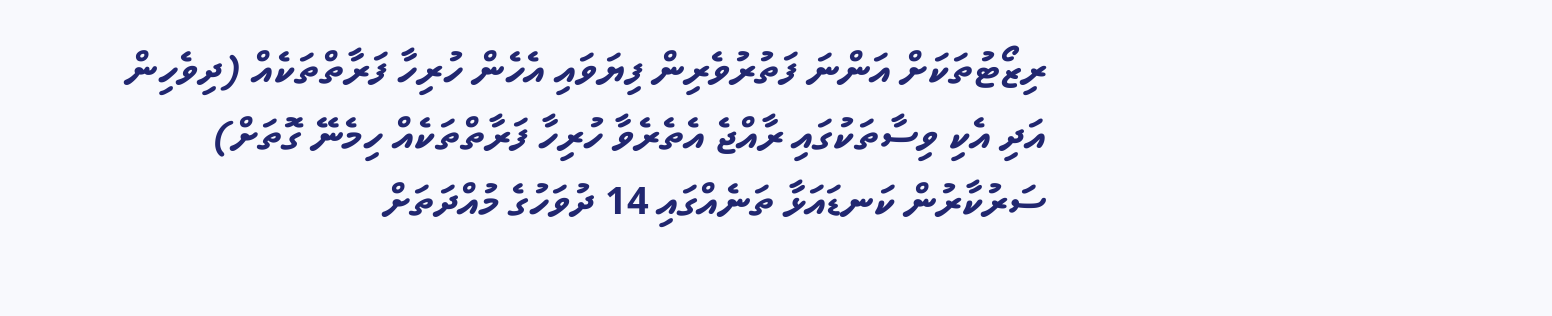ރިޒޯޓުތަކަށް އަންނަ ފަތުރުވެރިން ފިޔަވައި އެހެން ހުރިހާ ފަރާތްތަކެއް (ދިވެހިން އަދި އެކި ވިސާތަކުގައި ރާއްޖެ އެތެރެވާ ހުރިހާ ފަރާތްތަކެއް ހިމެނޭ ގޮތަށް) ސަރުކާރުން ކަނޑައަޅާ ތަނެއްގައި 14 ދުވަހުގެ މުއްދަތަށް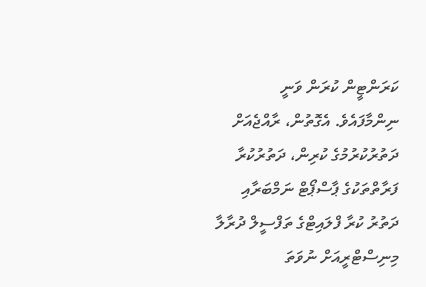ކަރަންޓީން ކުރަން ވަނީ ނިންމާފައެވެ. އެގޮތުން، ރާއްޖެއަށް ދަތުރުކުރުމުގެ ކުރިން، ދަތުރުކުރާ ފަރާތްތަކުގެ ޕާސްޕޯޓް ނަމްބަރާއި ދަތުރު ކުރާ ފްލައިޓްގެ ތަފްސީލް ދުރާލާ މިނިސްޓްރީއަށް ނުވަތަ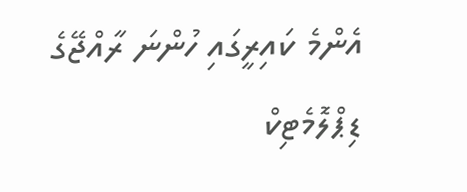އެންމެ ކައިރީގައި ހުންނަ ރާއްޖޭގެ ޑިޕްލޮމެޓިކް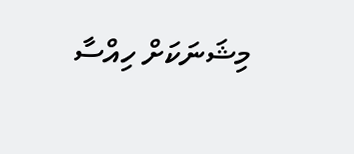މިޝަނަކަށް ހިއްސާ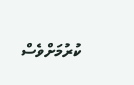ކުރުމަށްވެސް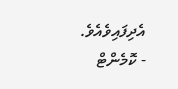އެދިފައިވެއެވެ.
- ކޮމެންޓް